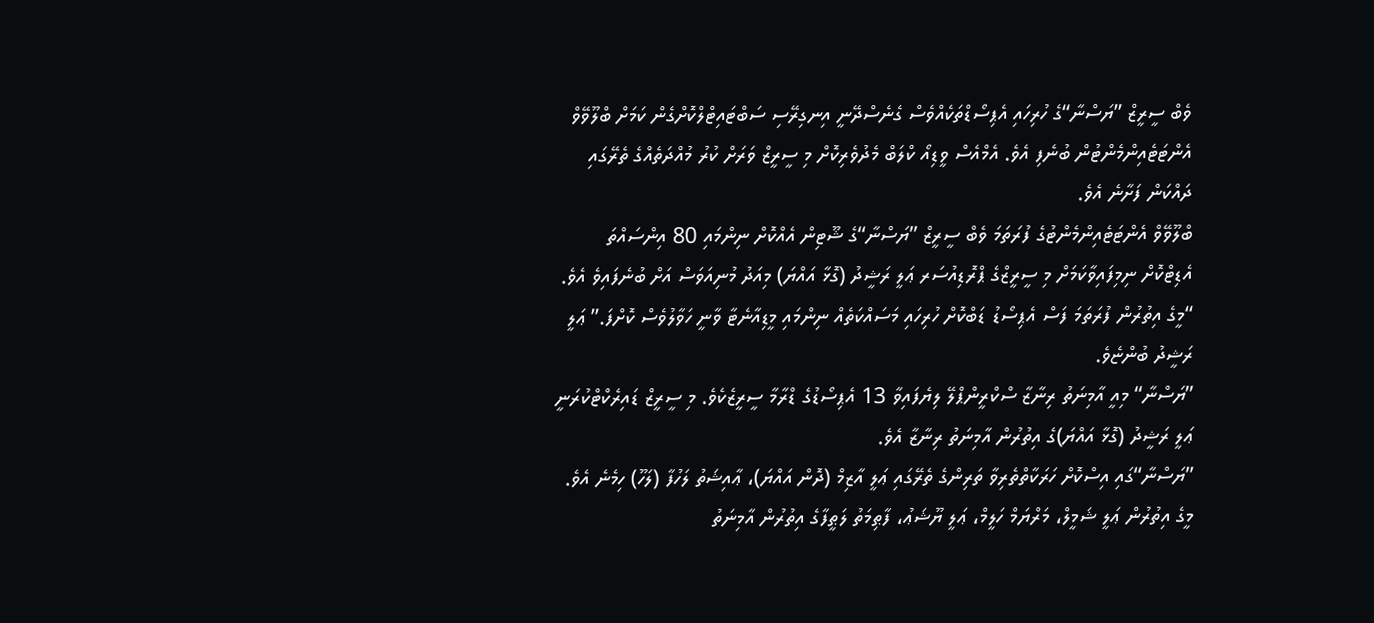ވެބް ސީރީޒް ”ޔަސްނާ“ގެ ހުރިހައި އެޕިސޯޑްތަކެއްވެސް ގެނެސްދޭނީ އިނގިރޭސި ސަބްޓައިޓްލްކޮށްގެން ކަމަށް ބްލޫވޭވް އެންޓަޓެއިންމެންޓުން ބުނެފި އެވެ. އެމްއެސް ވީޑިއޯ ކްލަބް މެދުވެރިކޮށް މި ސީރީޒް ވަރަށް ކުރު މުއްދަތެއްގެ ތެރޭގައި ދައްކަން ފަށާނެ އެވެ.
ބްލޫވޭވް އެންޓަޓެއިންމެންޓުގެ ފުރަތަމަ ވެބް ސީރީޒް ”ޔަސްނާ“ގެ ޝޫޓިން އެއްކޮށް ނިންމައި 80 އިންސައްތަ އެޑިޓްކޮށް ނިމިފައިވާކަމަށް މި ސީރީޒްގެ ޕްރޮޑިއުސަރ ޢަލީ ރަޝީދު (ގޮޅާ އައްޔަ) މިއަދު މުނިއަވަސް އަށް ބުނެފައިވެ އެވެ.
“މީގެ އިތުރުން ފުރަތަމަ ފަސް އެޕިސޯޑު ޑަބްކޮށް ހުރިހައި މަސައްކަތެއް ނިންމައި މީޑިއާނެޓާ ވާނީ ހަވާލުވެސް ކޮށްފަ.” ޢަލީ ރަޝީދު ބުންޏެވެ.
”ޔަސްނާ“ މިއީ އާމިނަތު ރިނާޒާ ސްކްރީންޕްލޭ ލިޔެފައިވާ 13 އެޕިސޯޑުގެ ޑްރާމާ ސީރީޒެކެވެ. މި ސީރީޒް ޑައިރެކްޓްކުރަނީ ޢަލީ ރަޝީދު (ގޮޅާ އައްޔަ)ގެ އިތުރުން އާމިނަތު ރިނާޒާ އެވެ.
”ޔަސްނާ“ގައި އިސްކޮށް ހަރަކާތްތެރިވާ ތަރިންގެ ތެރޭގައި ޢަލީ އާޒިމް (ދޮން އައްޔަ)، ޢާއިޝަތު ލަހުފާ (ލަހޫ) ހިމެނެ އެވެ. މީގެ އިތުރުން ޢަލީ ޝަމީލް، މަރްޔަމް ހަލީމް، ޢަލީ ޔޫޝަޢު، ފާޠިމަތު ލަޠީފާގެ އިތުރުން އާމިނަތު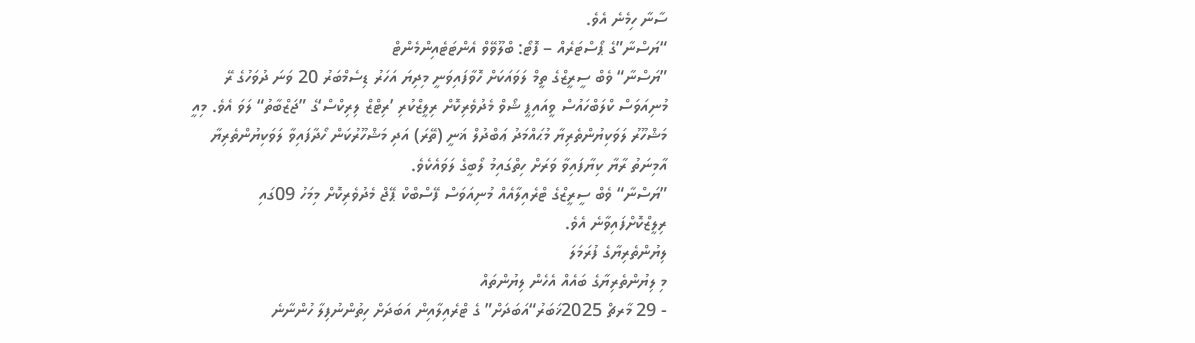ސާނާ ހިމެނެ އެވެ.
“ޔަސްނާ”ގެ ޕޯސްޓަރެއް – ފޮޓޯ: ބްލޫވޭވް އެންޓަޓެއިންމެންޓް
”ޔަސްނާ“ ވެބް ސީރީޒްގެ ތީމް ލަވައަކަށް ހޮވާފައިވަނީ މިދިޔަ އަހަރު ޑިސެމްބަރު 20 ވަނަ ދުވަހުގެ ރޭ މުނިއަވަސް ކްލަބްހައުސް ވީއައިޕީ ޝޯވް މެދުވެރިކޮށް ރިލީޒްކުރި ’ރިޓްޒް ލިރިކްސް‘ގެ ”ޖަޒްބާތު“ ލަވަ އެވެ. މިއީ މަޝްހޫރު ލަވަކިޔުންތެރިޔާ މުޙައްމަދު ޢަބްދުލް ޣަނީ (ތޭރަ) އަދި މަޝްހޫރުކަން ހޯދާފައިވާ ލަވަކިޔުންތެރިޔާ އާމިނަތު ރާޔާ ކިޔާފައިވާ ވަރަށް ހިތްގައިމު ލޯބީގެ ލަވައެކެވެ.
”ޔަސްނާ“ ވެބް ސީރީޒްގެ ޓްރެއިލާއެއް މުނިއަވަސް ފޭސްބްކް ޕޭޖް މެދުވެރިކޮށް މިމަހު 09ގައި ރިލީޒްކޮށްފައިވާނެ އެވެ.
ލިޔުންތެރިޔާގެ ފުރަމަލަ
މި ލިޔުންތެރިޔާގެ ބައެއް އެހެން ލިޔުންތައް
- 29 މާރޗް 2025ޚަބަރު“އަބަދަށް” ގެ ޓްރެއިލާއިން އަބަދަށް ހިތުންނުފިލާ ހުންނާނެ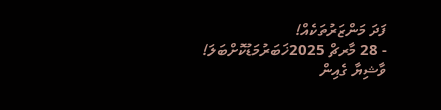ފަދަ މަންޒަރުތަކެއް!
- 28 މާރޗް 2025ޚަބަރުމަޑުކޮށްބަލަ! ވާޝިޔާ ގެއިން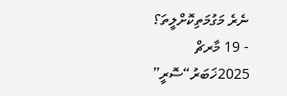ނެރެ މަގުމަތިކޮށްލީތަ؟
- 19 މާރޗް 2025ޚަބަރު“ސޮރީ”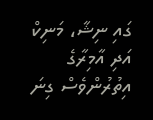ގައި ނިޝާ، މަނިކް އަދި އާމިރާގެ އިތުރުންވެސް ގިނަ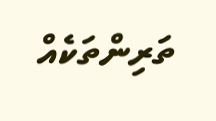ތަރިންތަކެއް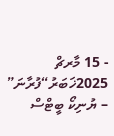- 15 މާރޗް 2025ޚަބަރު“ފުރާނަ” – ޔުނިކޯ ބީޓްސް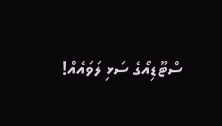ސްޓޫޑިއޯގެ ސަޅި ލަވައެއް!